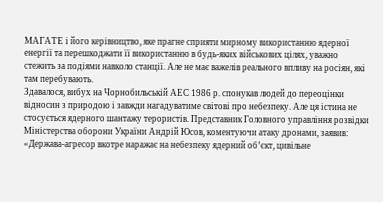МАГАТЕ і його керівництво, яке прагне сприяти мирному використанню ядерної енергії та перешкоджати її використанню в будь-яких військових цілях, уважно стежить за подіями навколо станції. Але не має важелів реального впливу на росіян, які там перебувають.
Здавалося, вибух на Чорнобильській АЕС 1986 р. спонукав людей до переоцінки відносин з природою і завжди нагадуватиме світові про небезпеку. Але ця істина не стосується ядерного шантажу терористів. Представник Головного управління розвідки Міністерства оборони України Андрій Юсов, коментуючи атаку дронами, заявив: «Держава-агресор вкотре наражає на небезпеку ядерний об’єкт, цивільне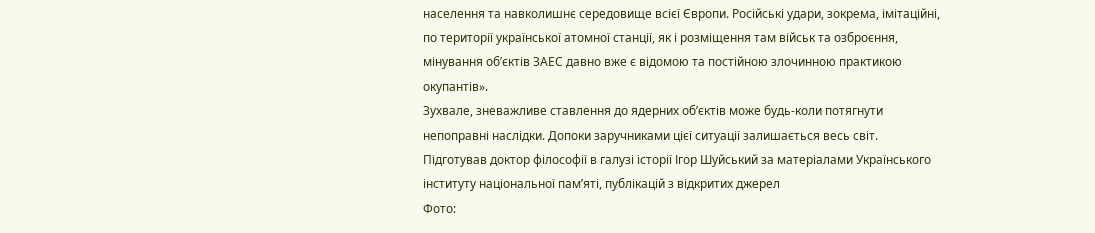населення та навколишнє середовище всієї Європи. Російські удари, зокрема, імітаційні, по території української атомної станції, як і розміщення там військ та озброєння, мінування об’єктів ЗАЕС давно вже є відомою та постійною злочинною практикою окупантів».
Зухвале, зневажливе ставлення до ядерних об’єктів може будь-коли потягнути непоправні наслідки. Допоки заручниками цієї ситуації залишається весь світ.
Підготував доктор філософії в галузі історії Ігор Шуйський за матеріалами Українського інституту національної пам’яті, публікацій з відкритих джерел
Фото: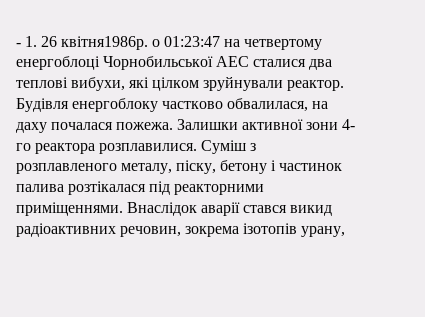- 1. 26 квітня1986р. о 01:23:47 на четвертому енергоблоці Чорнобильської АЕС сталися два теплові вибухи, які цілком зруйнували реактор. Будівля енергоблоку частково обвалилася, на даху почалася пожежа. Залишки активної зони 4-го реактора розплавилися. Суміш з розплавленого металу, піску, бетону і частинок палива розтікалася під реакторними приміщеннями. Внаслідок аварії стався викид радіоактивних речовин, зокрема ізотопів урану,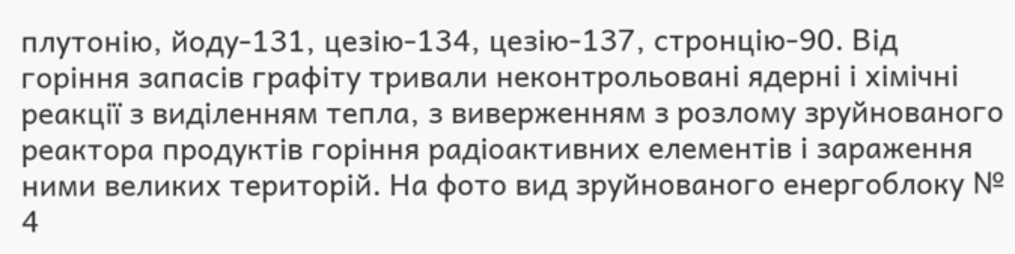плутонію, йоду-131, цезію-134, цезію-137, стронцію-90. Від горіння запасів графіту тривали неконтрольовані ядерні і хімічні реакції з виділенням тепла, з виверженням з розлому зруйнованого реактора продуктів горіння радіоактивних елементів і зараження ними великих територій. На фото вид зруйнованого енергоблоку № 4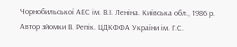Чорнобильської АЕС ім. В.І. Леніна. Київська обл., 1986 р. Автор зйомки В. Репік. ЦДКФФА України ім. Г.С.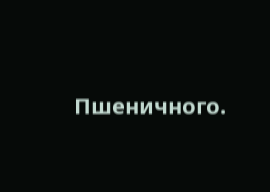Пшеничного.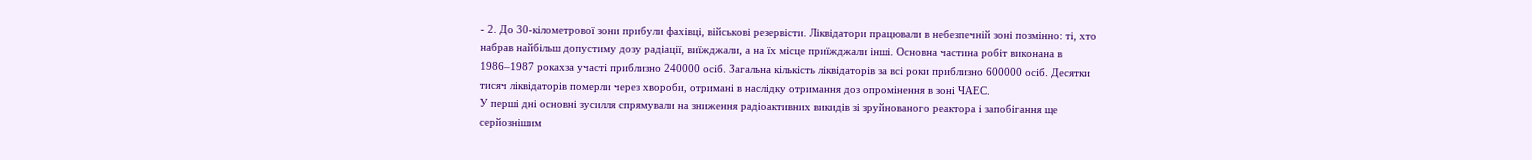- 2. До 30-кілометрової зони прибули фахівці, військові резервісти. Ліквідатори працювали в небезпечній зоні позмінно: ті, хто набрав найбільш допустиму дозу радіації, виїжджали, а на їх місце приїжджали інші. Основна частина робіт виконана в 1986–1987 рокахза участі приблизно 240000 осіб. Загальна кількість ліквідаторів за всі роки приблизно 600000 осіб. Десятки тисяч ліквідаторів померли через хвороби, отримані в наслідку отримання доз опромінення в зоні ЧАЕС.
У перші дні основні зусилля спрямували на зниження радіоактивних викидів зі зруйнованого реактора і запобігання ще серйознішим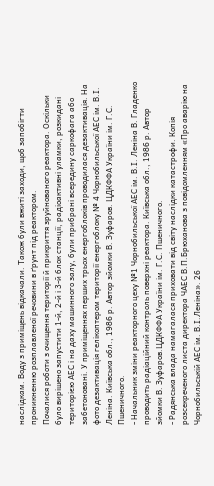наслідкам. Воду з приміщень відкачали. Також були вжиті заходи, щоб запобігти проникненню розплавленої речовини в ґрунт під реактором.
Почалися роботи з очищення території й прикриття зруйнованого реактора. Оскільки було вирішено запустити 1-й, 2-й і 3-й блок станції, радіоактивні уламки, розкидані територією АЕС і на даху машинного залу, були прибрані всередину саркофага або забетоновані. У приміщеннях перших трьох енергоблоків проводилася дезактивація. На фото дезактивація гелікоптером території енергоблоку № 4 Чорнобильської АЕС ім. В.І. Леніна. Київська обл., 1986 р. Автор зйомки В. Зуфаров. ЦДКФФА України ім. Г.С. Пшеничного.
- Начальник зміни реакторного цеху №1 Чорнобильської АЕС ім. В.І. Леніна В. Гладенко проводить радіаційний контроль поверхні реактора. Київська обл., 1986 р. Автор зйомки В. Зуфаров.ЦДКФФА України ім. Г.С. Пшеничного.
- Радянська влада намагалася приховати від світу наслідки катастрофи. Копія розсекреченого листа директора ЧАЕС В.П.Брюханова з повідомленням «Про аварію на Чорнобильській АЕС ім. В.І.Леніна». 26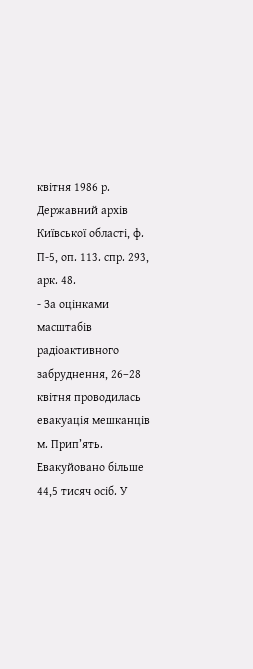квітня 1986 р. Державний архів Київської області, ф. П-5, оп. 113. спр. 293, арк. 48.
- За оцінками масштабів радіоактивного забруднення, 26–28 квітня проводилась евакуація мешканців м. Прип’ять. Евакуйовано більше 44,5 тисяч осіб. У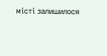місті залишилося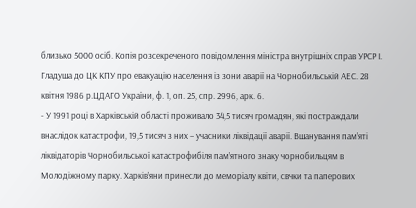близько 5000 осіб. Копія розсекреченого повідомлення міністра внутрішніх справ УРСР І. Гладуша до ЦК КПУ про евакуацію населення із зони аварії на Чорнобильській АЕС. 28 квітня 1986 р.ЦДАГО України, ф. 1, оп. 25, спр. 2996, арк. 6.
- У 1991 році в Харківській області проживало 34,5 тисяч громадян, які постраждали внаслідок катастрофи, 19,5 тисяч з них – учасники ліквідації аварії. Вшанування пам’яті ліквідаторів Чорнобильської катастрофибіля пам’ятного знаку чорнобильцям в Молодіжному парку. Харків’яни принесли до меморіалу квіти, свчки та паперових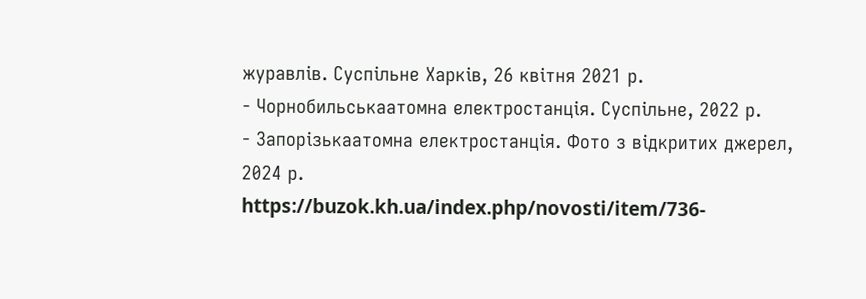журавлів. Суспільне Харків, 26 квітня 2021 р.
- Чорнобильськаатомна електростанція. Суспільне, 2022 р.
- Запорізькаатомна електростанція. Фото з відкритих джерел, 2024 р.
https://buzok.kh.ua/index.php/novosti/item/736-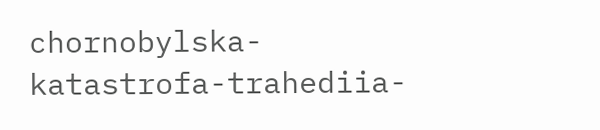chornobylska-katastrofa-trahediia-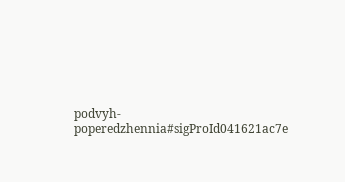podvyh-poperedzhennia#sigProId041621ac7e